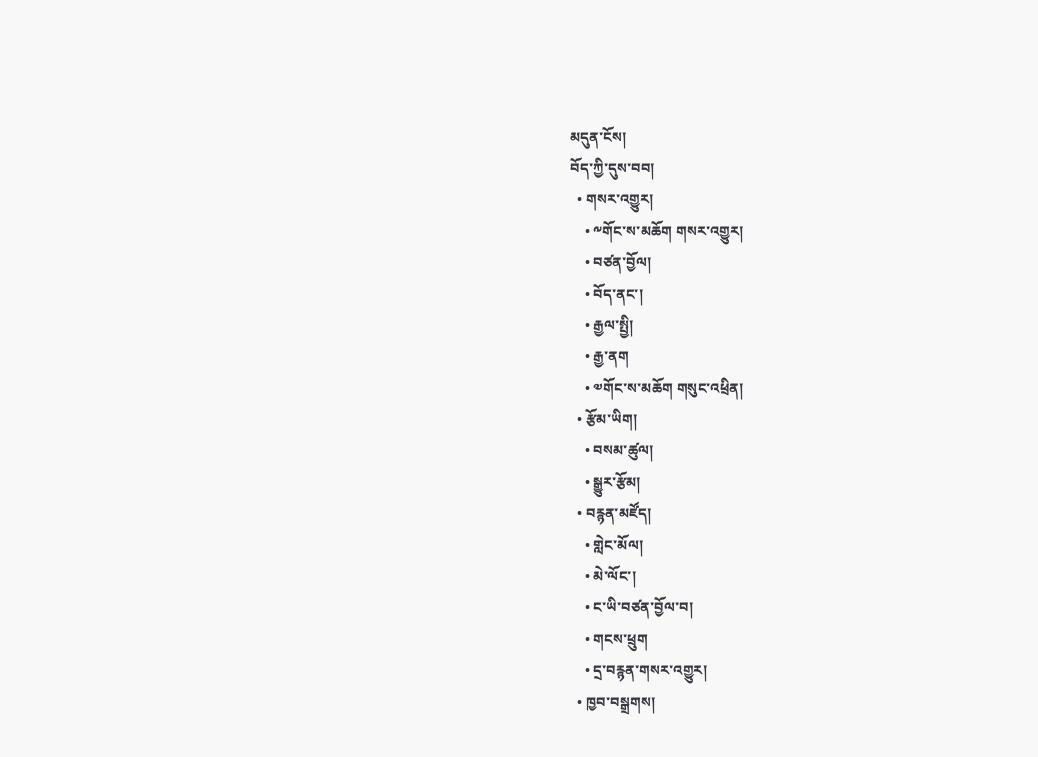མདུན་ངོས།
བོད་ཀྱི་དུས་བབ།
  • གསར་འགྱུར།
    • ༸གོང་ས་མཆོག གསར་འགྱུར།
    • བཙན་བྱོལ།
    • བོད་ནང་།
    • རྒྱལ་སྤྱི།
    • རྒྱ་ནག
    • ༧གོང་ས་མཆོག གསུང་འཕྲིན།
  • རྩོམ་ཡིག།
    • བསམ་ཚུལ།
    • སྒྱུར་རྩོམ།
  • བརྙན་མཛོད།
    • གླེང་མོལ།
    • མེ་ལོང་།
    • ང་ཡི་བཙན་བྱོལ་བ།
    • གངས་ཕྲུག
    • དྲ་བརྙན་གསར་འགྱུར།
  • ཁྱབ་བསྒྲགས།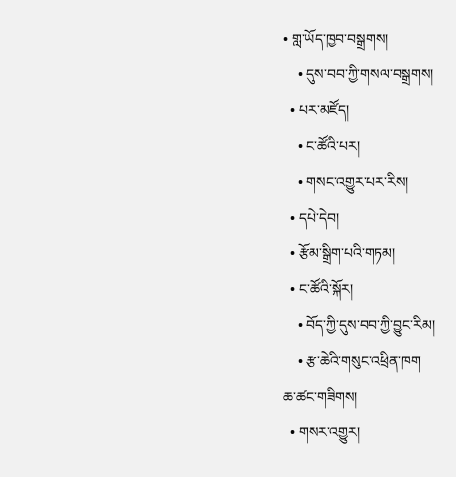• གླ་ཡོད་ཁྱབ་བསྒྲགས།
    • དུས་བབ་ཀྱི་གསལ་བསྒྲགས།
  • པར་མཛོད།
    • ང་ཚོའི་པར།
    • གསང་འགྱུར་པར་རིས།
  • དཔེ་དེབ།
  • རྩོམ་སྒྲིག་པའི་གཏམ།
  • ང་ཚོའི་སྐོར།
    • བོད་ཀྱི་དུས་བབ་ཀྱི་བྱུང་རིམ།
    • རྩ་ཆེའི་གསུང་འཕྲིན་ཁག
ཆ་ཚང་གཟིགས།
  • གསར་འགྱུར།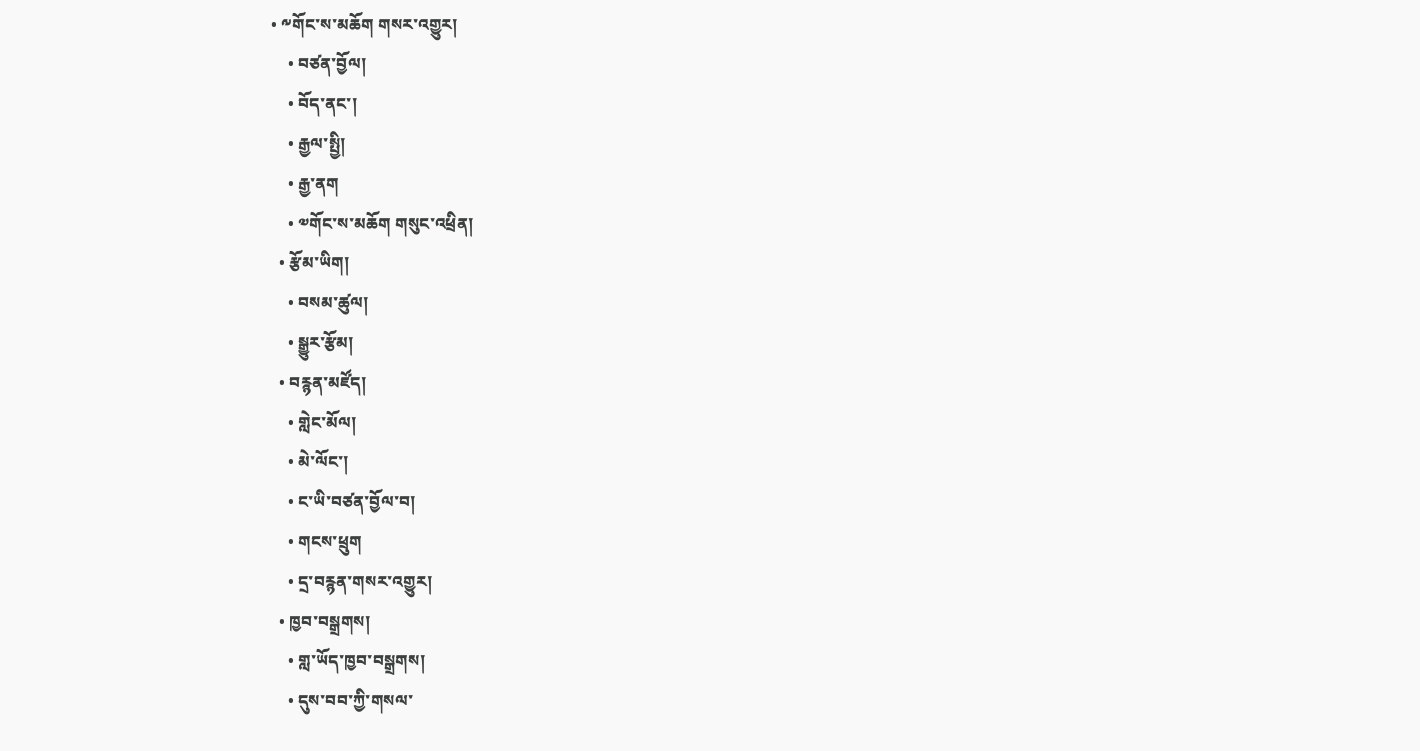• ༸གོང་ས་མཆོག གསར་འགྱུར།
    • བཙན་བྱོལ།
    • བོད་ནང་།
    • རྒྱལ་སྤྱི།
    • རྒྱ་ནག
    • ༧གོང་ས་མཆོག གསུང་འཕྲིན།
  • རྩོམ་ཡིག།
    • བསམ་ཚུལ།
    • སྒྱུར་རྩོམ།
  • བརྙན་མཛོད།
    • གླེང་མོལ།
    • མེ་ལོང་།
    • ང་ཡི་བཙན་བྱོལ་བ།
    • གངས་ཕྲུག
    • དྲ་བརྙན་གསར་འགྱུར།
  • ཁྱབ་བསྒྲགས།
    • གླ་ཡོད་ཁྱབ་བསྒྲགས།
    • དུས་བབ་ཀྱི་གསལ་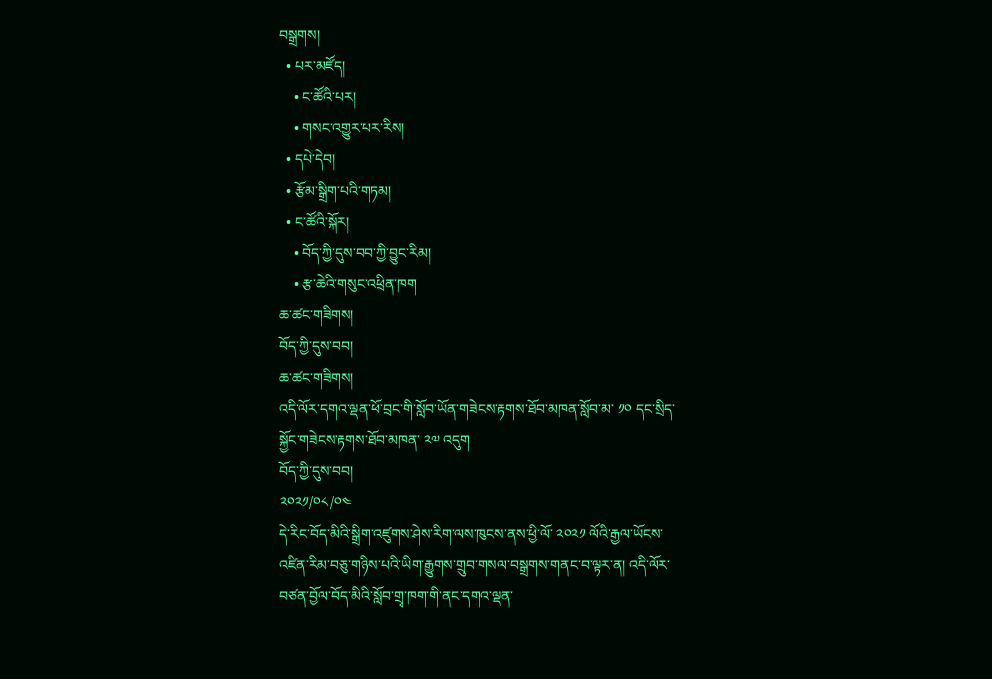བསྒྲགས།
  • པར་མཛོད།
    • ང་ཚོའི་པར།
    • གསང་འགྱུར་པར་རིས།
  • དཔེ་དེབ།
  • རྩོམ་སྒྲིག་པའི་གཏམ།
  • ང་ཚོའི་སྐོར།
    • བོད་ཀྱི་དུས་བབ་ཀྱི་བྱུང་རིམ།
    • རྩ་ཆེའི་གསུང་འཕྲིན་ཁག
ཆ་ཚང་གཟིགས།
བོད་ཀྱི་དུས་བབ།
ཆ་ཚང་གཟིགས།
འདི་ལོར་དགའ་ལྡན་ཕོ་བྲང་གི་སློབ་ཡོན་གཟེངས་རྟགས་ཐོབ་མཁན་སློབ་མ་ ༡༠ དང་སྲིད་སྐྱོང་གཟེངས་རྟགས་ཐོབ་མཁན་ ༢༧ འདུག
བོད་ཀྱི་དུས་བབ།
༢༠༢༡/༠༨/༠༤
དེ་རིང་བོད་མིའི་སྒྲིག་འཛུགས་ཤེས་རིག་ལས་ཁུངས་ནས་ཕྱི་ལོ་ ༢༠༢༡ ལོའི་རྒྱལ་ཡོངས་འཛིན་རིམ་བཅུ་གཉིས་པའི་ཡིག་རྒྱུགས་གྲུབ་གསལ་བསྒྲགས་གནང་བ་ལྟར་ན། འདི་ལོར་བཙན་བྱོལ་བོད་མིའི་སློབ་གྲྭ་ཁག་གི་ནང་དགའ་ལྡན་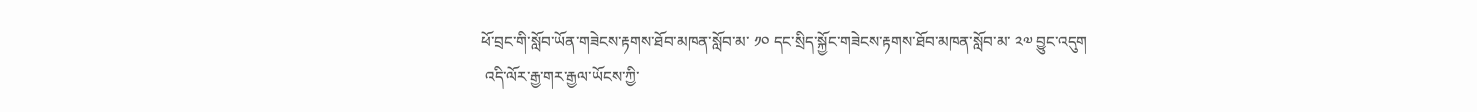ཕོ་བྲང་གི་སློབ་ཡོན་གཟེངས་རྟགས་ཐོབ་མཁན་སློབ་མ་ ༡༠ དང་སྲིད་སྐྱོང་གཟེངས་རྟགས་ཐོབ་མཁན་སློབ་མ་ ༢༧ བྱུང་འདུག
 འདི་ལོར་རྒྱ་གར་རྒྱལ་ཡོངས་ཀྱི་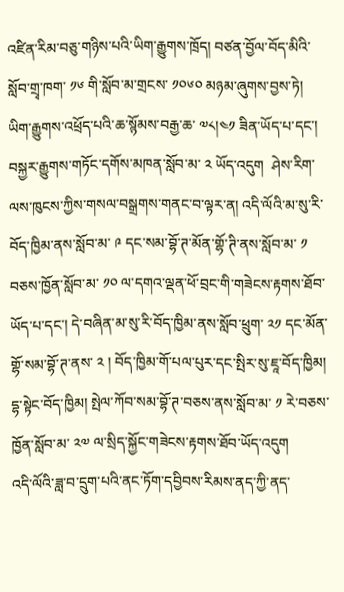འཛིན་རིམ་བཅུ་གཉིས་པའི་ཡིག་རྒྱུགས་ཁྲོད། བཙན་བྱོལ་བོད་མིའི་སློབ་གྲྭ་ཁག་ ༡༦ གི་སློབ་མ་གྲངས་ ༡༠༦༠ མཉམ་ཞུགས་བྱས་ཏེ། ཡིག་རྒྱུགས་འཕྲོད་པའི་ཆ་སྙོམས་བརྒྱ་ཆ་ ༧༨།༤༡ ཟིན་ཡོད་པ་དང་། བསྐྱར་རྒྱུགས་གཏོང་དགོས་མཁན་སློབ་མ་ ༢ ཡོད་འདུག  ཤེས་རིག་ལས་ཁུངས་ཀྱིས་གསལ་བསྒྲགས་གནང་བ་ལྟར་ན། འདི་ལོའི་མ་སུ་རི་བོད་ཁྱིམ་ནས་སློབ་མ་ ༩ དང་སམ་བྷོ་ཊ་མོན་གྷོ་ཊི་ནས་སློབ་མ་ ༡ བཅས་ཁྱོན་སློབ་མ་ ༡༠ ལ་དགའ་ལྡན་ཕོ་བྲང་གི་གཟེངས་རྟགས་ཐོབ་ཡོད་པ་དང་། དེ་བཞིན་མ་སུ་རི་བོད་ཁྱིམ་ནས་སློབ་ཕྲུག་ ༢༡ དང་མོན་གྷོ་སམ་བྷོ་ཊ་ནས་ ༢ ། བོད་ཁྱིམ་གོ་པལ་པུར་དང་སྤིར་སུ་ཇཱ་བོད་ཁྱིམ།  དྷ་སྟེང་བོད་ཁྱིམ། སྤེལ་ཀོབ་སམ་བྷོ་ཊ་བཅས་ནས་སློབ་མ་ ༡ རེ་བཅས་ཁྱོན་སློབ་མ་ ༢༧ ལ་སྲིད་སྐྱོང་གཟེངས་རྟགས་ཐོབ་ཡོད་འདུག
འདི་ལོའི་ཟླ་བ་དྲུག་པའི་ནང་ཏོག་དབྱིབས་རིམས་ནད་ཀྱི་ནད་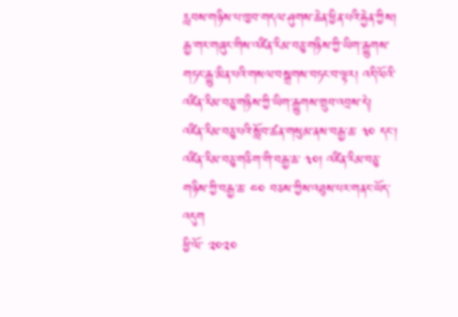རླབས་གཉིས་པ་ཁྱབ་གདལ་ཤུགས་ཆེན་ཕྱིན་པའི་རྐྱེན་ཀྱིས། རྒྱ་གར་གཞུང་གིས་འཛིན་རིམ་བཅུ་གཉིས་ཀྱི་ཡིག་རྒྱུགས་གཏང་རྒྱུ་མིན་པའི་གསལ་བསྒྲགས་བཏང་བ་ལྟར། འདི་ལོའི་འཛིན་རིམ་བཅུ་གཉིས་ཀྱི་ཡིག་རྒྱུགས་གྲུབ་འབྲས་དེ།  འཛིན་རིམ་བཅུ་པའི་སློབ་ཚན་གསུམ་ནས་བརྒྱ་ཆ་ ༣༠ དང་། འཛིན་རིམ་བཅུ་གཅིག་གི་བརྒྱ་ཆ་ ༣༠། འཛིན་རིམ་བཅུ་གཉིས་ཀྱི་བརྒྱ་ཆ་ ༤༠ བཅས་ཀྱིས་འཐུས་པར་གནང་ཡོད་འདུག
ཕྱི་ལོ་ ༢༠༢༠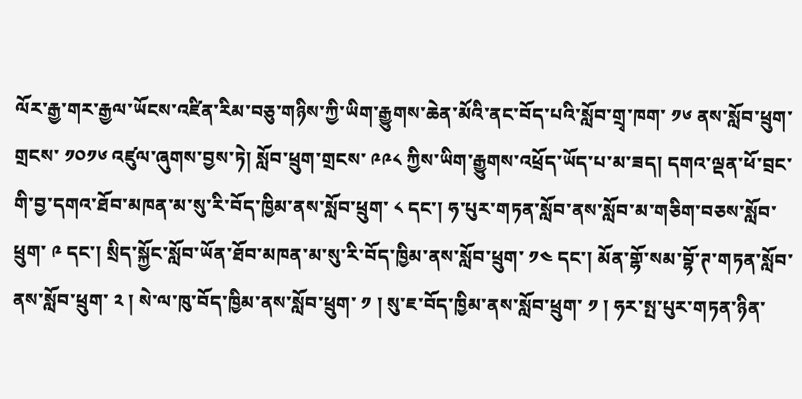ལོར་རྒྱ་གར་རྒྱལ་ཡོངས་འཛིན་རིམ་བཅུ་གཉིས་ཀྱི་ཡིག་རྒྱུགས་ཆེན་མོའི་ནང་བོད་པའི་སློབ་གྲྭ་ཁག་ ༡༦ ནས་སློབ་ཕྲུག་གྲངས་ ༡༠༡༦ འཛུལ་ཞུགས་བྱས་ཏེ། སློབ་ཕྲུག་གྲངས་ ༩༩༨ ཀྱིས་ཡིག་རྒྱུགས་འཕྲོད་ཡོད་པ་མ་ཟད། དགའ་ལྡན་ཕོ་བྲང་གི་བྱ་དགའ་ཐོབ་མཁན་མ་སུ་རི་བོད་ཁྱིམ་ནས་སློབ་ཕྲུག་ ༨ དང་། ཧ་པུར་གཏན་སློབ་ནས་སློབ་མ་གཅིག་བཅས་སློབ་ཕྲུག་ ༩ དང་། སྲིད་སྐྱོང་སློབ་ཡོན་ཐོབ་མཁན་མ་སུ་རི་བོད་ཁྱིམ་ནས་སློབ་ཕྲུག་ ༡༤ དང་། མོན་གྷོ་སམ་བྷོ་ཊ་གཏན་སློབ་ནས་སློབ་ཕྲུག་ ༢ ། སེ་ལ་ཁུ་བོད་ཁྱིམ་ནས་སློབ་ཕྲུག་ ༡ ། སུ་ཇ་བོད་ཁྱིམ་ནས་སློབ་ཕྲུག་ ༡ ། ཧར་སྤ་པུར་གཏན་ཉིན་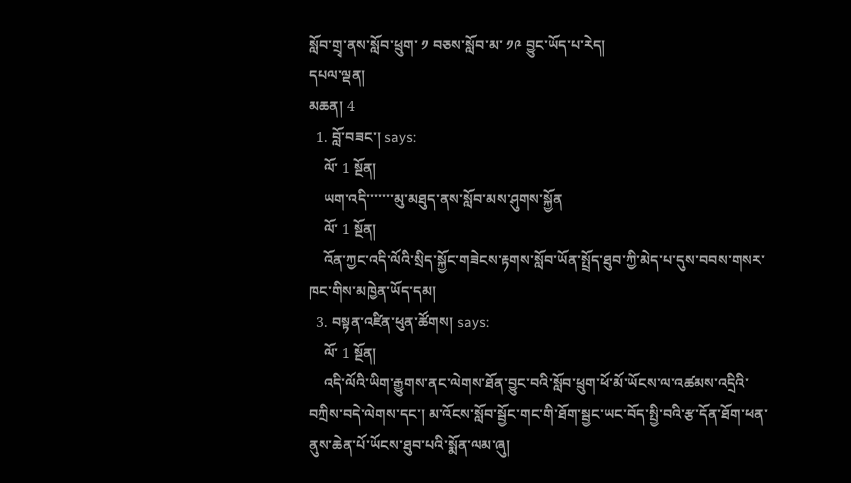སློབ་གྲྭ་ནས་སློབ་ཕྲུག་ ༡ བཅས་སློབ་མ་ ༡༩ བྱུང་ཡོད་པ་རེད།
དཔལ་ལྡན།
མཆན། 4
  1. བློ་བཟང་། says:
    ལོ་ 1 སྔོན།
    ཡག་འདི་་་་་་་མུ་མཐུད་ནས་སློབ་མས་ཤུགས་སྐྱོན
    ལོ་ 1 སྔོན།
    འོན་ཀྱང་འདི་ལོའི་སྲིད་སྐྱོང་གཟེངས་རྟགས་སློབ་ཡོན་སྤྲོད་ཐུབ་ཀྱི་མེད་པ་དུས་བབས་གསར་ཁང་གིས་མཁྱེན་ཡོད་དམ།
  3. བསྟན་འཛིན་ཕུན་ཚོགས། says:
    ལོ་ 1 སྔོན།
    འདི་ལོའི་ཡིག་རྒྱུགས་ནང་ལེགས་ཐོན་བྱུང་བའི་སློབ་ཕྲུག་ཕོ་མོ་ཡོངས་ལ་འཚམས་འདྲིའི་བཀྲིས་བདེ་ལེགས་དང་། མ་འོངས་སློབ་སྦྱོང་གང་གི་ཐོག་སྦྱང་ཡང་བོད་སྤྱི་བའི་རྩ་དོན་ཐོག་ཕན་ནུས་ཆེན་པོ་ཡོངས་ཐུབ་པའི་སྨོན་ལམ་ཞུ།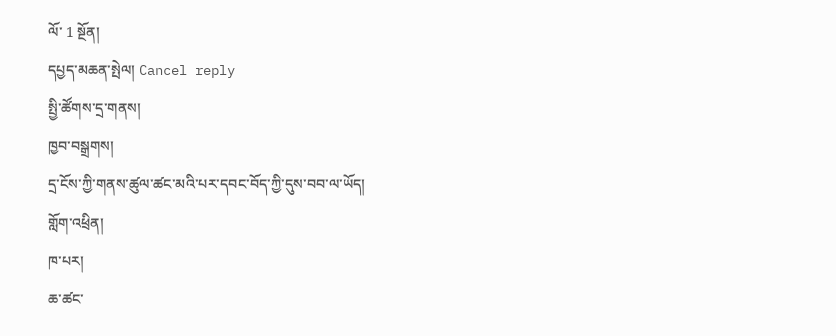ལོ་ 1 སྔོན།
དཔྱད་མཆན་སྤེལ། Cancel reply
སྤྱི་ཚོགས་དྲ་གནས།
ཁྱབ་བསྒྲགས།
དྲ་ངོས་ཀྱི་གནས་ཚུལ་ཚང་མའི་པར་དབང་བོད་ཀྱི་དུས་བབ་ལ་ཡོད།
གློག་འཕྲིན།
ཁ་པར།
ཆ་ཚང་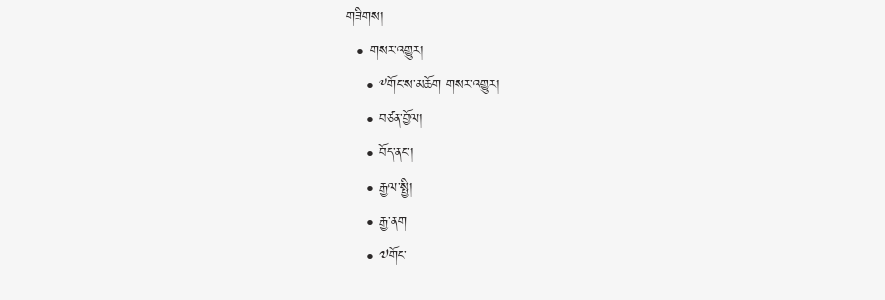གཟིགས།
  • གསར་འགྱུར།
    • ༸གོང་ས་མཆོག གསར་འགྱུར།
    • བཙན་བྱོལ།
    • བོད་ནང་།
    • རྒྱལ་སྤྱི།
    • རྒྱ་ནག
    • ༧གོང་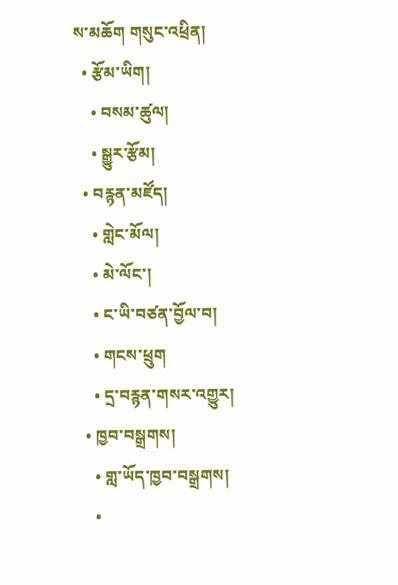ས་མཆོག གསུང་འཕྲིན།
  • རྩོམ་ཡིག།
    • བསམ་ཚུལ།
    • སྒྱུར་རྩོམ།
  • བརྙན་མཛོད།
    • གླེང་མོལ།
    • མེ་ལོང་།
    • ང་ཡི་བཙན་བྱོལ་བ།
    • གངས་ཕྲུག
    • དྲ་བརྙན་གསར་འགྱུར།
  • ཁྱབ་བསྒྲགས།
    • གླ་ཡོད་ཁྱབ་བསྒྲགས།
    •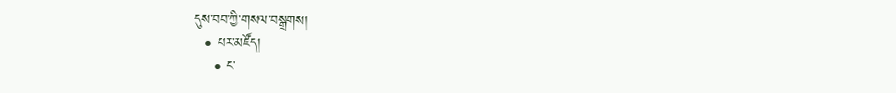དུས་བབ་ཀྱི་གསལ་བསྒྲགས།
  • པར་མཛོད།
    • ང་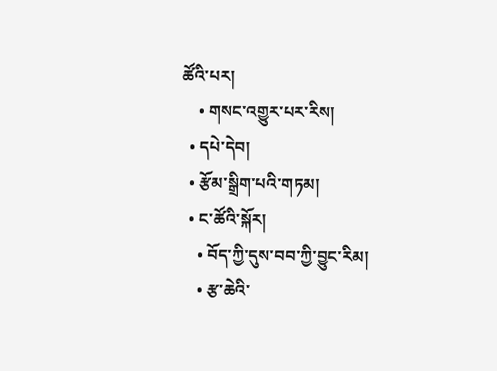ཚོའི་པར།
    • གསང་འགྱུར་པར་རིས།
  • དཔེ་དེབ།
  • རྩོམ་སྒྲིག་པའི་གཏམ།
  • ང་ཚོའི་སྐོར།
    • བོད་ཀྱི་དུས་བབ་ཀྱི་བྱུང་རིམ།
    • རྩ་ཆེའི་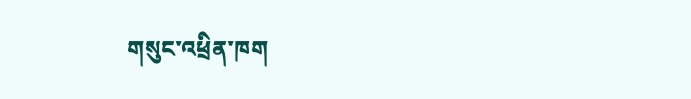གསུང་འཕྲིན་ཁག